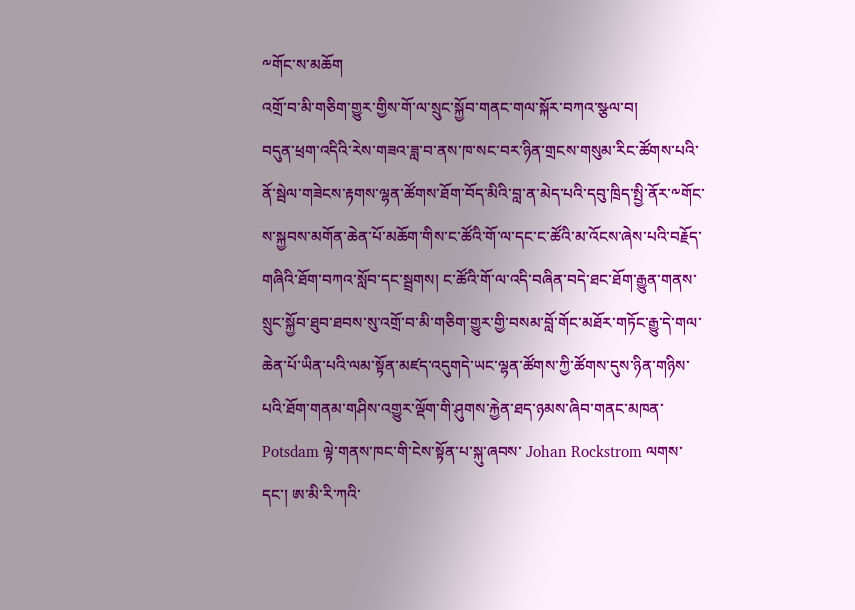༸གོང་ས་མཆོག
འགྲོ་བ་མི་གཅིག་གྱུར་གྱིས་གོ་ལ་སྲུང་སྐྱོབ་གནང་གལ་སྐོར་བཀའ་སྩལ་བ།
བདུན་ཕྲག་འདིའི་རེས་གཟའ་ཟླ་བ་ནས་ཁ་སང་བར་ཉིན་གྲངས་གསུམ་རིང་ཚོགས་པའི་ནོ་སྦེལ་གཟེངས་རྟགས་ལྷན་ཚོགས་ཐོག་བོད་མིའི་བླ་ན་མེད་པའི་དབུ་ཁྲིད་སྤྱི་ནོར་༸གོང་ས་སྐྱབས་མགོན་ཆེན་པོ་མཆོག་གིས་ང་ཚོའི་གོ་ལ་དང་ང་ཚོའི་མ་འོངས་ཞེས་པའི་བརྗོད་གཞིའི་ཐོག་བཀའ་སློབ་དང་སྦྲགས། ང་ཚོའི་གོ་ལ་འདི་བཞིན་བདེ་ཐང་ཐོག་རྒྱུན་གནས་སྲུང་སྐྱོབ་ཐུབ་ཐབས་སུ་འགྲོ་བ་མི་གཅིག་གྱུར་གྱི་བསམ་བློ་གོང་མཐོར་གཏོང་རྒྱུ་དེ་གལ་ཆེན་པོ་ཡིན་པའི་ལམ་སྟོན་མཛད་འདུགདེ་ཡང་ལྷན་ཚོགས་ཀྱི་ཚོགས་དུས་ཉིན་གཉིས་པའི་ཐོག་གནམ་གཤིས་འགྱུར་ལྡོག་གི་ཤུགས་རྐྱེན་ཐད་ཉམས་ཞིབ་གནང་མཁན་ Potsdam ལྟེ་གནས་ཁང་གི་ངེས་སྟོན་པ་སྐུ་ཞབས་ Johan Rockstrom ལགས་དང་། ཨ་མི་རི་ཀའི་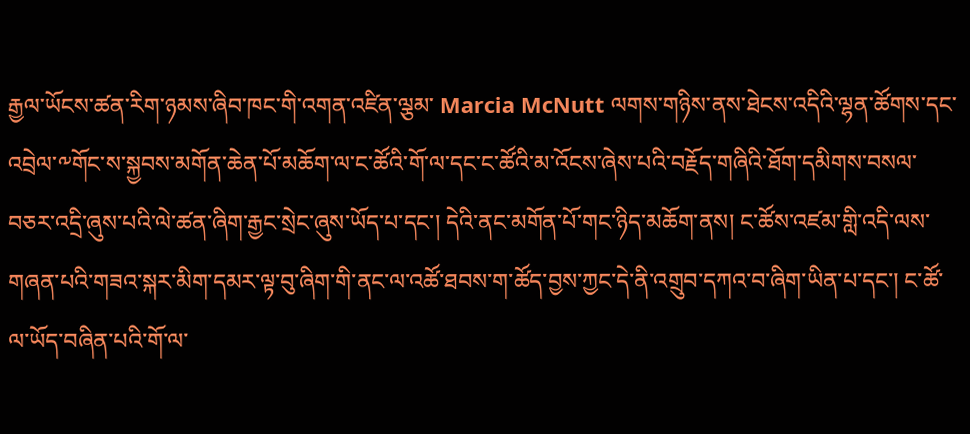རྒྱལ་ཡོངས་ཚན་རིག་ཉམས་ཞིབ་ཁང་གི་འགན་འཛིན་ལྕམ་ Marcia McNutt ལགས་གཉིས་ནས་ཐེངས་འདིའི་ལྷན་ཚོགས་དང་འབྲེལ་༸གོང་ས་སྐྱབས་མགོན་ཆེན་པོ་མཆོག་ལ་ང་ཚོའི་གོ་ལ་དང་ང་ཚོའི་མ་འོངས་ཞེས་པའི་བརྗོད་གཞིའི་ཐོག་དམིགས་བསལ་བཅར་འདྲི་ཞུས་པའི་ལེ་ཚན་ཞིག་རྒྱང་སྲེང་ཞུས་ཡོད་པ་དང་། དེའི་ནང་མགོན་པོ་གང་ཉིད་མཆོག་ནས། ང་ཚོས་འཛམ་གླི་འདི་ལས་གཞན་པའི་གཟའ་སྐར་མིག་དམར་ལྟ་བུ་ཞིག་གི་ནང་ལ་འཚོ་ཐབས་ག་ཚོད་བྱས་ཀྱང་དེ་ནི་འགྲུབ་དཀའ་བ་ཞིག་ཡིན་པ་དང་། ང་ཚོ་ལ་ཡོད་བཞིན་པའི་གོ་ལ་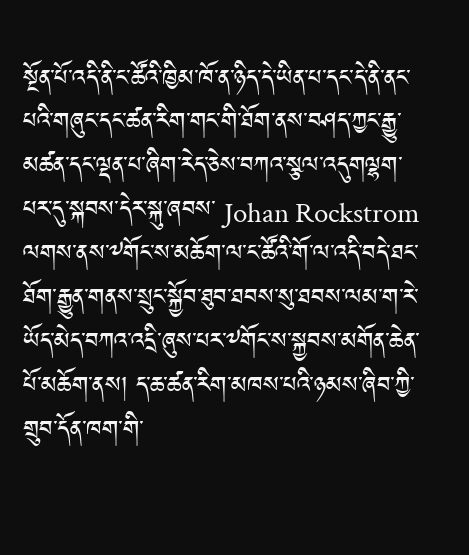སྔོན་པོ་འདི་ནི་ང་ཚོའི་ཁྱིམ་ཁོ་ན་ཉིད་དེ་ཡིན་པ་དང་དེ་ནི་ནང་པའི་གཞུང་དང་ཚན་རིག་གང་གི་ཐོག་ནས་བཤད་ཀྱང་རྒྱུ་མཚན་དང་ལྡན་པ་ཞིག་རེད་ཅེས་བཀའ་སྩལ་འདུགལྷག་པར་དུ་སྐབས་དེར་སྐུ་ཞབས་ Johan Rockstrom ལགས་ནས་༸གོང་ས་མཆོག་ལ་ང་ཚོའི་གོ་ལ་འདི་བདེ་ཐང་ཐོག་རྒྱུན་གནས་སྲུང་སྐྱོབ་ཐུབ་ཐབས་སུ་ཐབས་ལམ་ག་རེ་ཡོད་མེད་བཀའ་འདྲི་ཞུས་པར་༸གོང་ས་སྐྱབས་མགོན་ཆེན་པོ་མཆོག་ནས། ད་ཆ་ཚན་རིག་མཁས་པའི་ཉམས་ཞིབ་ཀྱི་གྲུབ་དོན་ཁག་གི་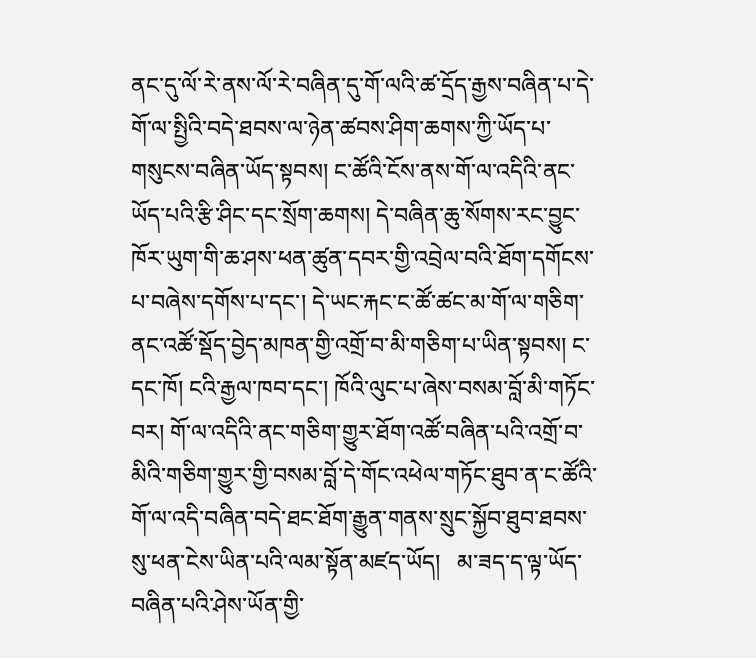ནང་དུ་ལོ་རེ་ནས་ལོ་རེ་བཞིན་དུ་གོ་ལའི་ཚ་དྲོད་རྒྱས་བཞིན་པ་དེ་གོ་ལ་སྤྱིའི་བདེ་ཐབས་ལ་ཉེན་ཚབས་ཤིག་ཆགས་ཀྱི་ཡོད་པ་གསུངས་བཞིན་ཡོད་སྟབས། ང་ཚོའི་ངོས་ནས་གོ་ལ་འདིའི་ནང་ཡོད་པའི་རྩི་ཤིང་དང་སྲོག་ཆགས། དེ་བཞིན་ཆུ་སོགས་རང་བྱུང་ཁོར་ཡུག་གི་ཆ་ཤས་ཕན་ཚུན་དབར་གྱི་འབྲེལ་བའི་ཐོག་དགོངས་པ་བཞེས་དགོས་པ་དང་། དེ་ཡང་རྐང་ང་ཚོ་ཚང་མ་གོ་ལ་གཅིག་ནང་འཚོ་སྡོད་བྱེད་མཁན་གྱི་འགྲོ་བ་མི་གཅིག་པ་ཡིན་སྟབས། ང་དང་ཁོ། ངའི་རྒྱལ་ཁབ་དང་། ཁོའི་ལུང་པ་ཞེས་བསམ་བློ་མི་གཏོང་བར། གོ་ལ་འདིའི་ནང་གཅིག་གྱུར་ཐོག་འཚོ་བཞིན་པའི་འགྲོ་བ་མིའི་གཅིག་གྱུར་གྱི་བསམ་བློ་དེ་གོང་འཕེལ་གཏོང་ཐུབ་ན་ང་ཚོའི་གོ་ལ་འདི་བཞིན་བདེ་ཐང་ཐོག་རྒྱུན་གནས་སྲུང་སྐྱོབ་ཐུབ་ཐབས་སུ་ཕན་ངེས་ཡིན་པའི་ལམ་སྟོན་མཛད་ཡོད།   མ་ཟད་ད་ལྟ་ཡོད་བཞིན་པའི་ཤེས་ཡོན་གྱི་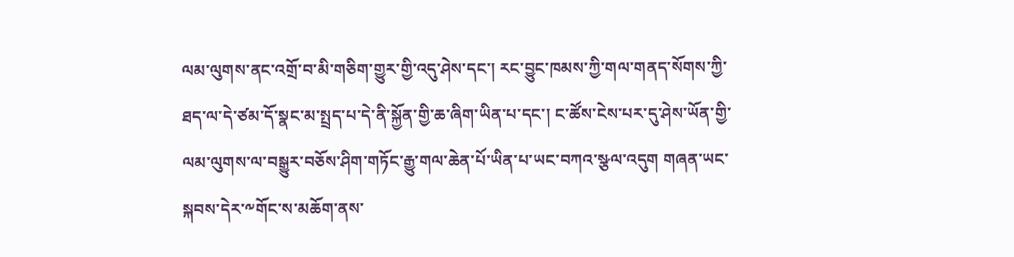ལམ་ལུགས་ནང་འགྲོ་བ་མི་གཅིག་གྱུར་གྱི་འདུ་ཤེས་དང་། རང་བྱུང་ཁམས་ཀྱི་གལ་གནད་སོགས་ཀྱི་ཐད་ལ་དེ་ཙམ་དོ་སྣང་མ་སྤྲད་པ་དེ་ནི་སྐྱོན་གྱི་ཆ་ཞིག་ཡིན་པ་དང་། ང་ཚོས་ངེས་པར་དུ་ཤེས་ཡོན་གྱི་ལམ་ལུགས་ལ་བསྒྱུར་བཅོས་ཤིག་གཏོང་རྒྱུ་གལ་ཆེན་པོ་ཡིན་པ་ཡང་བཀའ་སྩལ་འདུག གཞན་ཡང་སྐབས་དེར་༸གོང་ས་མཆོག་ནས་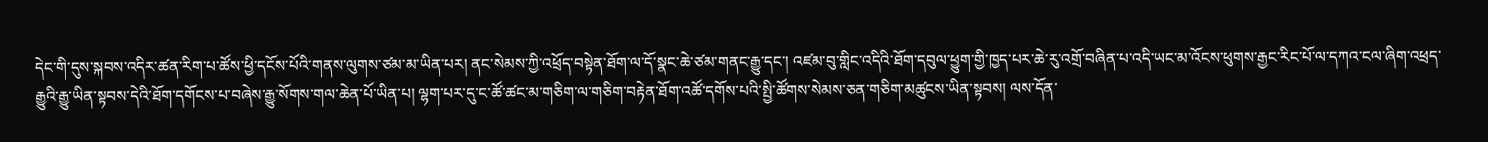དེང་གི་དུས་སྐབས་འདིར་ཚན་རིག་པ་ཚོས་ཕྱི་དངོས་པོའི་གནས་ལུགས་ཙམ་མ་ཡིན་པར། ནང་སེམས་ཀྱི་འཕྲོད་བསྟེན་ཐོག་ལ་དོ་སྣང་ཆེ་ཙམ་གནང་རྒྱུ་དང་། འཛམ་བུ་གླིང་འདིའི་ཐོག་དབུལ་ཕྱུག་གྱི་ཁྱད་པར་ཆེ་རུ་འགྲོ་བཞིན་པ་འདི་ཡང་མ་འོངས་ཕུགས་རྒྱང་རིང་པོ་ལ་དཀའ་ངལ་ཞིག་འཕྲད་རྒྱུའི་རྒྱུ་ཡིན་སྟབས་དེའི་ཐོག་དགོངས་པ་བཞེས་རྒྱུ་སོགས་གལ་ཆེན་པོ་ཡིན་པ། ལྷག་པར་དུ་ང་ཚོ་ཚང་མ་གཅིག་ལ་གཅིག་བརྟེན་ཐོག་འཚོ་དགོས་པའི་སྤྱི་ཚོགས་སེམས་ཅན་གཅིག་མཚུངས་ཡིན་སྟབས། ལས་དོན་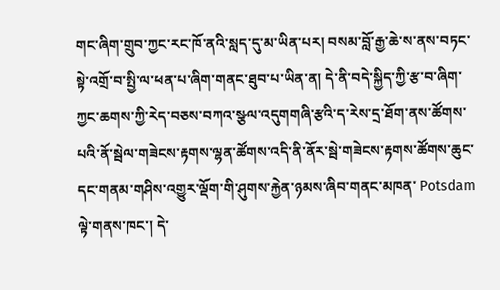གང་ཞིག་གྲུབ་ཀྱང་རང་ཁོ་ནའི་སླད་དུ་མ་ཡིན་པར། བསམ་བློ་རྒྱ་ཆེ་ས་ནས་བཏང་སྟེ་འགྲོ་བ་སྤྱི་ལ་ཕན་པ་ཞིག་གནང་ཐུབ་པ་ཡིན་ན། དེ་ནི་བདེ་སྐྱིད་ཀྱི་རྩ་བ་ཞིག་ཀྱང་ཆགས་ཀྱི་རེད་བཅས་བཀའ་སྩལ་འདུགགཞི་རྩའི་ད་རེས་དྲ་ཐོག་ནས་ཚོགས་པའི་ནོ་སྦེལ་གཟེངས་རྟགས་ལྷན་ཚོགས་འདི་ནི་ནོར་སྦེ་གཟེངས་རྟགས་ཚོགས་ཆུང་དང་གནམ་གཤིས་འགྱུར་ལྡོག་གི་ཤུགས་རྐྱེན་ཉམས་ཞིབ་གནང་མཁན་ Potsdam ལྟེ་གནས་ཁང་། དེ་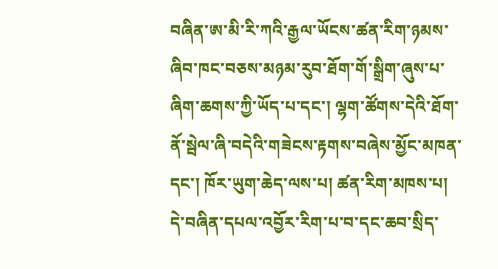བཞིན་ཨ་མི་རི་ཀའི་རྒྱལ་ཡོངས་ཚན་རིག་ཉམས་ཞིབ་ཁང་བཅས་མཉམ་རུབ་ཐོག་གོ་སྒྲིག་ཞུས་པ་ཞིག་ཆགས་ཀྱི་ཡོད་པ་དང་། ལྷག་ཚོགས་དེའི་ཐོག་ནོ་སྦེལ་ཞི་བདེའི་གཟེངས་རྟགས་བཞེས་མྱོང་མཁན་དང་། ཁོར་ཡུག་ཆེད་ལས་པ། ཚན་རིག་མཁས་པ། དེ་བཞིན་དཔལ་འབྱོར་རིག་པ་བ་དང་ཆབ་སྲིད་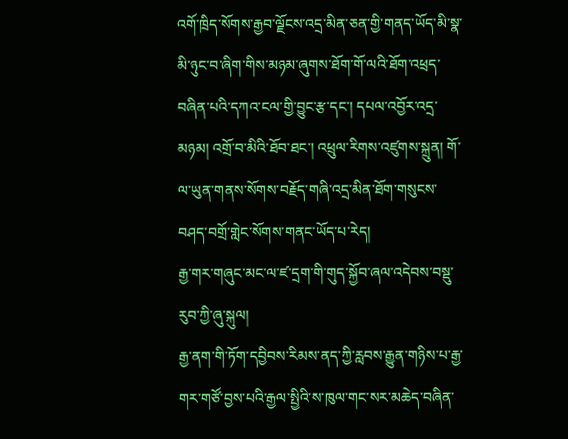འགོ་ཁྲིད་སོགས་རྒྱབ་ལྗོངས་འདྲ་མིན་ཅན་གྱི་གནད་ཡོད་མི་སྣ་མི་ཉུང་བ་ཞིག་གིས་མཉམ་ཞུགས་ཐོག་གོ་ལའི་ཐོག་འཕྲད་བཞིན་པའི་དཀའ་ངལ་གྱི་བྱུང་རྩ་དང་། དཔལ་འབྱོར་འདྲ་མཉམ། འགྲོ་བ་མིའི་ཐོབ་ཐང་། འཕྲུལ་རིགས་འཛུགས་སྐྲུན། གོ་ལ་ཡུན་གནས་སོགས་བརྗོད་གཞི་འདྲ་མིན་ཐོག་གསུངས་བཤད་བགྲོ་གླེང་སོགས་གནང་ཡོད་པ་རེད།
རྒྱ་གར་གཞུང་མང་ལ་ཛ་དྲག་གི་གུད་སྐྱོབ་ཞལ་འདེབས་བསྡུ་རུབ་ཀྱི་ཞུ་སྐུལ།
རྒྱ་ནག་གི་ཏོག་དབྱིབས་རིམས་ནད་ཀྱི་རླབས་རྒྱུན་གཉིས་པ་རྒྱ་གར་གཙོ་བྱས་པའི་རྒྱལ་སྤྱིའི་ས་ཁུལ་གང་སར་མཆེད་བཞིན་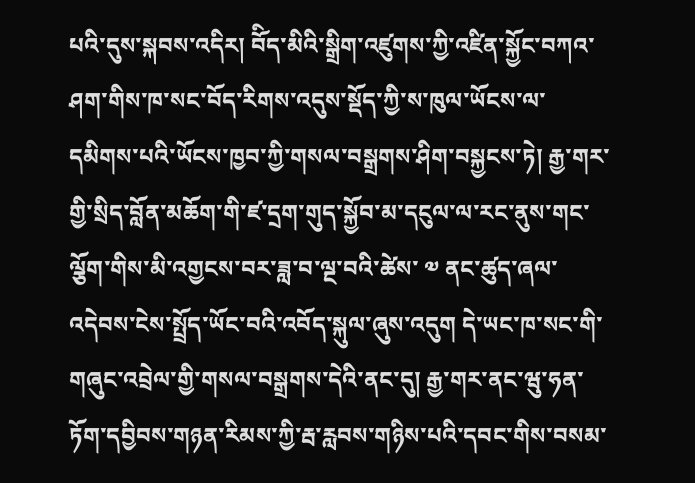པའི་དུས་སྐབས་འདིར། བོིད་མིའི་སྒྲིག་འཛུགས་ཀྱི་འཛིན་སྐྱོང་བཀའ་ཤག་གིས་ཁ་སང་བོད་རིགས་འདུས་སྡོད་ཀྱི་ས་ཁུལ་ཡོངས་ལ་དམིགས་པའི་ཡོངས་ཁྱབ་ཀྱི་གསལ་བསྒྲགས་ཤིག་བསྐྱངས་ཏེ། རྒྱ་གར་གྱི་སྲིད་བློན་མཆོག་གི་ཛ་དྲག་གུད་སྐྱོབ་མ་དངུལ་ལ་རང་ནུས་གང་ལྕོག་གིས་མི་འགྱངས་བར་ཟླ་བ་ལྔ་བའི་ཚེས་ ༧ ནང་ཚུད་ཞལ་འདེབས་ངེས་སྤྲོད་ཡོང་བའི་འབོད་སྐུལ་ཞུས་འདུག དེ་ཡང་ཁ་སང་གི་གཞུང་འབྲེལ་གྱི་གསལ་བསྒྲགས་དེའི་ནང་དུ། རྒྱ་གར་ནང་ཝུ་ཧན་ཏོག་དབྱིབས་གཉན་རིམས་ཀྱི་རྦ་རླབས་གཉིས་པའི་དབང་གིས་བསམ་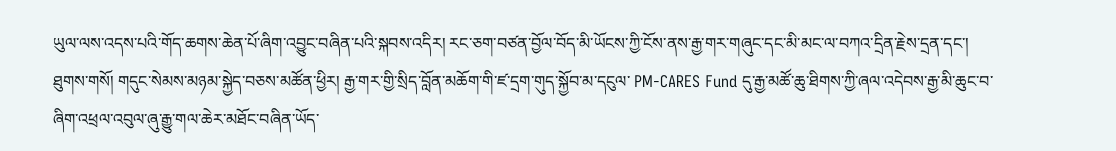ཡུལ་ལས་འདས་པའི་གོད་ཆགས་ཆེན་པོ་ཞིག་འབྱུང་བཞིན་པའི་སྐབས་འདིར། རང་ཅག་བཙན་བྱོལ་བོད་མི་ཡོངས་ཀྱི་ངོས་ནས་རྒྱ་གར་གཞུང་དང་མི་མང་ལ་བཀའ་དྲིན་རྗེས་དྲན་དང་། ཐུགས་གསོ། གདུང་སེམས་མཉམ་སྐྱེད་བཅས་མཚོན་ཕྱིར། རྒྱ་གར་གྱི་སྲིད་བློན་མཆོག་གི་ཛ་དྲག་གུད་སྐྱོབ་མ་དངུལ་ PM-CARES Fund དུ་རྒྱ་མཚོ་ཆུ་ཐིགས་ཀྱི་ཞལ་འདེབས་རྒྱ་མི་ཆུང་བ་ཞིག་འཕྲལ་འབུལ་ཞུ་རྒྱུ་གལ་ཆེར་མཐོང་བཞིན་ཡོད་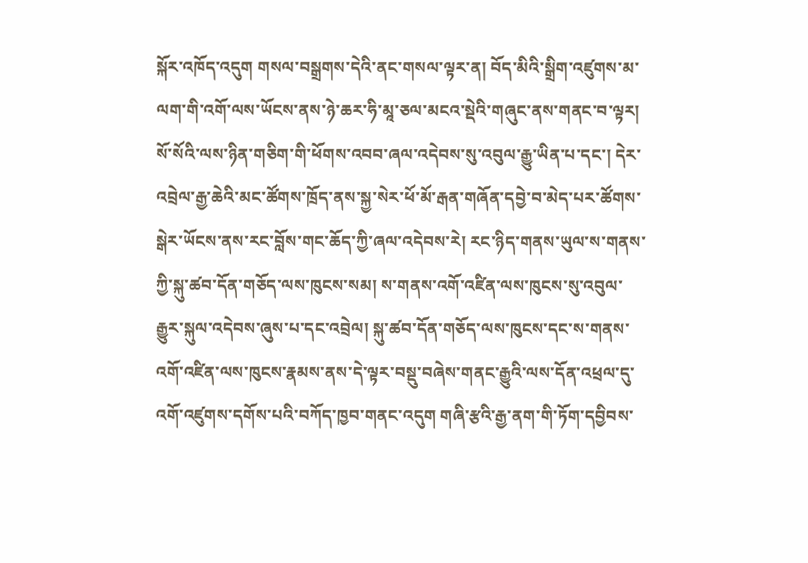སྐོར་འཁོད་འདུག གསལ་བསྒྲགས་དེའི་ནང་གསལ་ལྟར་ན། བོད་མིའི་སྒྲིག་འཛུགས་མ་ལག་གི་འགོ་ལས་ཡོངས་ནས་ཉེ་ཆར་ཧི་མཱ་ཅལ་མངའ་སྡེའི་གཞུང་ནས་གནང་བ་ལྟར། སོ་སོའི་ལས་ཉིན་གཅིག་གི་ཕོགས་འབབ་ཞལ་འདེབས་སུ་འབུལ་རྒྱུ་ཡིན་པ་དང་། དེར་འབྲེལ་རྒྱ་ཆེའི་མང་ཚོགས་ཁྲོད་ནས་སྐྱ་སེར་ཕོ་མོ་རྒན་གཞོན་དབྱེ་བ་མེད་པར་ཚོགས་སྒེར་ཡོངས་ནས་རང་བློས་གང་ཆོད་ཀྱི་ཞལ་འདེབས་རེ། རང་ཉིད་གནས་ཡུལ་ས་གནས་ཀྱི་སྐུ་ཚབ་དོན་གཅོད་ལས་ཁུངས་སམ། ས་གནས་འགོ་འཛིན་ལས་ཁུངས་སུ་འབུལ་རྒྱུར་སྐུལ་འདེབས་ཞུས་པ་དང་འབྲེལ། སྐུ་ཚབ་དོན་གཅོད་ལས་ཁུངས་དང་ས་གནས་འགོ་འཛིན་ལས་ཁུངས་རྣམས་ནས་དེ་ལྟར་བསྡུ་བཞེས་གནང་རྒྱུའི་ལས་དོན་འཕྲལ་དུ་འགོ་འཛུགས་དགོས་པའི་བཀོད་ཁྱབ་གནང་འདུག གཞི་རྩའི་རྒྱ་ནག་གི་ཏོག་དབྱིབས་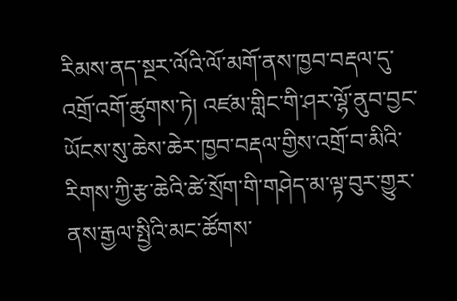རིམས་ནད་སྔར་ལོའི་ལོ་མགོ་ནས་ཁྱབ་བརྡལ་དུ་འགྲོ་འགོ་ཚུགས་ཏེ། འཛམ་གླིང་གི་ཤར་ལྷོ་ནུབ་བྱང་ཡོངས་སུ་ཆེས་ཆེར་ཁྱབ་བརྡལ་གྱིས་འགྲོ་བ་མིའི་རིགས་ཀྱི་རྩ་ཆེའི་ཚེ་སྲོག་གི་གཤེད་མ་ལྟ་བུར་གྱུར་ནས་རྒྱལ་སྤྱིའི་མང་ཚོགས་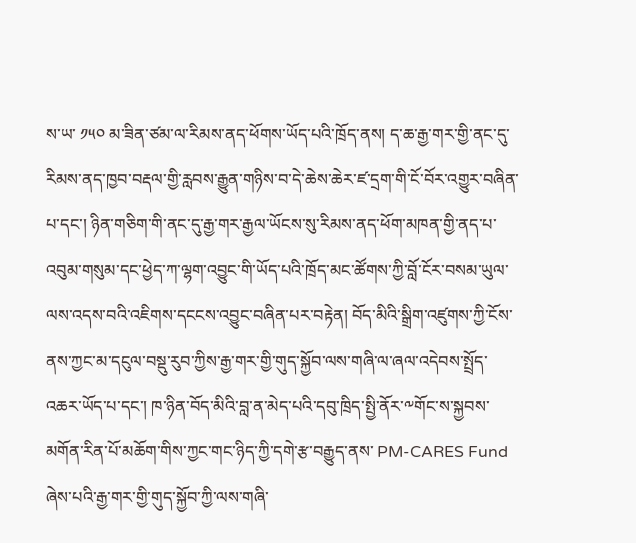ས་ཡ་ ༡༥༠ མ་ཟིན་ཙམ་ལ་རིམས་ནད་ཕོགས་ཡོད་པའི་ཁྲོད་ནས། ད་ཆ་རྒྱ་གར་གྱི་ནང་དུ་རིམས་ནད་ཁྱབ་བརྡལ་གྱི་རླབས་རྒྱུན་གཉིས་བ་དེ་ཆེས་ཆེར་ཛ་དྲག་གི་ངོ་བོར་འགྱུར་བཞིན་པ་དང་། ཉིན་གཅིག་གི་ནང་དུ་རྒྱ་གར་རྒྱལ་ཡོངས་སུ་རིམས་ནད་ཕོག་མཁན་གྱི་ནད་པ་འབུམ་གསུམ་དང་ཕྱེད་ཀ་ལྷག་འབྱུང་གི་ཡོད་པའི་ཁྲོད་མང་ཚོགས་ཀྱི་བློ་ངོར་བསམ་ཡུལ་ལས་འདས་བའི་འཇིགས་དངངས་འབྱུང་བཞིན་པར་བརྟེན། བོད་མིའི་སྒྲིག་འཛུགས་ཀྱི་ངོས་ནས་ཀྱང་མ་དངུལ་བསྡུ་རུབ་ཀྱིས་རྒྱ་གར་གྱི་གུད་སྐྱོབ་ལས་གཞི་ལ་ཞལ་འདེབས་སྤྲོད་འཆར་ཡོད་པ་དང་། ཁ་ཉིན་བོད་མིའི་བླ་ན་མེད་པའི་དབུ་ཁྲིད་སྤྱི་ནོར་༸གོང་ས་སྐྱབས་མགོན་རིན་པོ་མཆོག་གིས་ཀྱང་གང་ཉིད་ཀྱི་དགེ་རྩ་བརྒྱུད་ནས་ PM-CARES Fund ཞེས་པའི་རྒྱ་གར་གྱི་གུད་སྐྱོབ་ཀྱི་ལས་གཞི་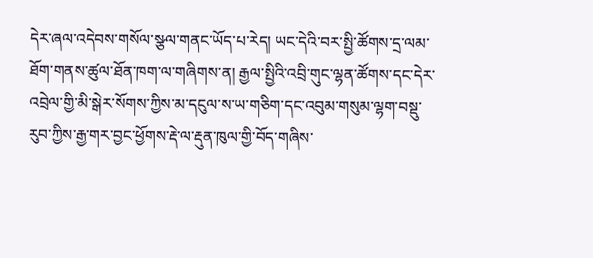དེར་ཞལ་འདེབས་གསོལ་སྩལ་གནང་ཡོད་པ་རེད། ཡང་དེའི་བར་སྤྱི་ཚོགས་དྲ་ལམ་ཐོག་གནས་ཚུལ་ཐོན་ཁག་ལ་གཞིགས་ན། རྒྱལ་སྤྱིའི་འབྲི་གུང་ལྷན་ཚོགས་དང་དེར་འབྲེལ་གྱི་མི་སྒེར་སོགས་ཀྱིས་མ་དངུལ་ས་ཡ་གཅིག་དང་འབུམ་གསུམ་ལྷག་བསྡུ་རུབ་ཀྱིས་རྒྱ་གར་བྱང་ཕྱོགས་རྡེ་ལ་རྡུན་ཁུལ་གྱི་བོད་གཞིས་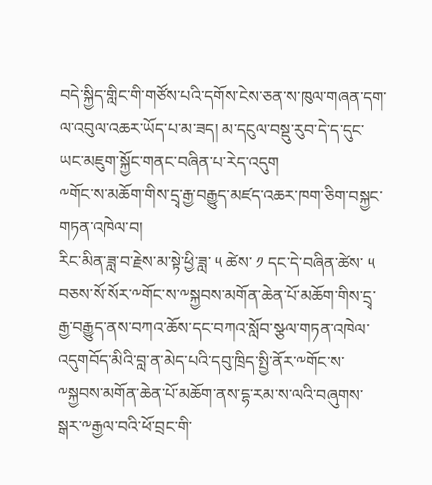བདེ་སྐྱིད་གླིང་གི་གཙོས་པའི་དགོས་ངེས་ཅན་ས་ཁུལ་གཞན་དག་ལ་འབུལ་འཆར་ཡོད་པ་མ་ཟད། མ་དངུལ་བསྡུ་རུབ་དེ་ད་དུང་ཡང་མཇུག་སྐྱོང་གནང་བཞིན་པ་རེད་འདུག
༸གོང་ས་མཆོག་གིས་དྲྭ་རྒྱ་བརྒྱུད་མཛད་འཆར་ཁག་ཅིག་བསྐྱང་གཏན་འཁེལ་བ།
རིང་མིན་ཟླ་བ་རྗེས་མ་སྟེ་ཕྱི་ཟླ་ ༥ ཚེས་ ༡ དང་དེ་བཞིན་ཚེས་ ༥ བཅས་སོ་སོར་༸གོང་ས་༸སྐྱབས་མགོན་ཆེན་པོ་མཆོག་གིས་དྲྭ་རྒྱ་བརྒྱུད་ནས་བཀའ་ཆོས་དང་བཀའ་སློབ་སྩལ་གཏན་འཁེལ་འདུགབོད་མིའི་བླ་ན་མེད་པའི་དབུ་ཁྲིད་སྤྱི་ནོར་༸གོང་ས་༸སྐྱབས་མགོན་ཆེན་པོ་མཆོག་ནས་དྷ་རམ་ས་ལའི་བཞུགས་སྒར་༸རྒྱལ་བའི་ཕོ་བྲང་གི་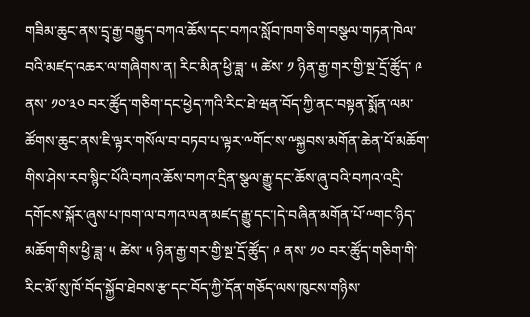གཟིམ་ཆུང་ནས་དྲྭ་རྒྱ་བརྒྱུད་བཀའ་ཆོས་དང་བཀའ་སློབ་ཁག་ཅིག་བསྩལ་གཏན་ཁེལ་བའི་མཛད་འཆར་ལ་གཞིགས་ན། རིང་མིན་ཕྱི་ཟླ་ ༥ ཚེས་ ༡ ཉིན་རྒྱ་གར་གྱི་སྔ་དྲོ་ཚོུད་ ༩ ནས་ ༡༠་༣༠ བར་ཚོུད་གཅིག་དང་ཕྱེད་ཀའི་རིང་ཐེ་ཝན་བོད་ཀྱི་ནང་བསྟན་སྨོན་ལམ་ཚོགས་ཆུང་ནས་ཇི་ལྟར་གསོལ་བ་བཏབ་པ་ལྟར་༸གོང་ས་༸སྐྱབས་མགོན་ཆེན་པོ་མཆོག་གིས་ཤེས་རབ་སྙིང་པོའི་བཀའ་ཆོས་བཀའ་དྲིན་སྩལ་རྒྱུ་དང་ཆོས་ཞུ་བའི་བཀའ་འདྲི་དགོངས་སྐོར་ཞུས་པ་ཁག་ལ་བཀའ་ལན་མཛད་རྒྱུ་དང་།དེ་བཞིན་མགོན་པོ་༸གང་ཉིད་མཆོག་གིས་ཕྱི་ཟླ་ ༥ ཚེས་ ༥ ཉིན་རྒྱ་གར་གྱི་སྔ་དྲོ་ཚོུད་ ༩ ནས་ ༡༠ བར་ཚོུད་གཅིག་གི་རིང་མོ་སུ་ཁོ་བོད་སྐྱོབ་ཐེབས་རྩ་དང་བོད་ཀྱི་དོན་གཅོད་ལས་ཁུངས་གཉིས་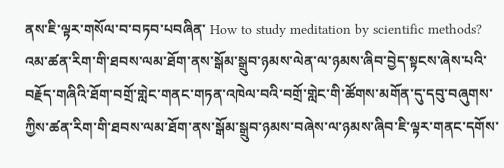ནས་ཇི་ལྟར་གསོལ་བ་བཏབ་པབཞིན་ How to study meditation by scientific methods? འམ་ཚན་རིག་གི་ཐབས་ལམ་ཐོག་ནས་སྒོམ་སྒྲུབ་ཉམས་ལེན་ལ་ཉམས་ཞིབ་བྱེད་སྟངས་ཞེས་པའི་བརྗོད་གཞིའི་ཐོག་བགྲོ་གླེང་གནང་གཏན་འཁེལ་བའི་བགྲོ་གླེང་གི་ཚོགས་མགོན་དུ་དབུ་བཞུགས་ཀྱིས་ཚན་རིག་གི་ཐབས་ལམ་ཐོག་ནས་སྒོམ་སྒྲུབ་ཉམས་བཞེས་ལ་ཉམས་ཞིབ་ཇི་ལྟར་གནང་དགོས་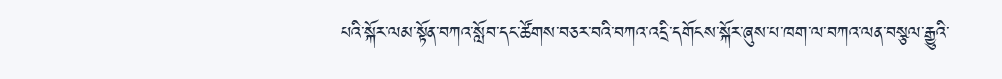པའི་སྐོར་ལམ་སྟོན་བཀའ་སློབ་དང་ཚོགས་བཅར་བའི་བཀའ་འདྲི་དགོངས་སྐོར་ཞུས་པ་ཁག་ལ་བཀའ་ལན་བསྩལ་རྒྱུའི་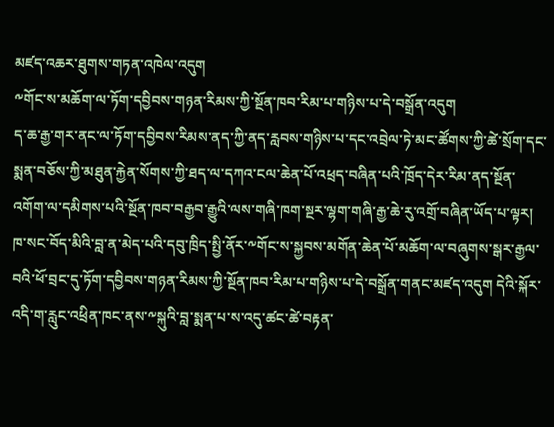མཛད་འཆར་ཐུགས་གཏན་འཁེལ་འདུག
༸གོང་ས་མཆོག་ལ་ཏོག་དབྱིབས་གཉན་རིམས་ཀྱི་སྔོན་ཁབ་རིམ་པ་གཉིས་པ་དེ་བསྒྲོན་འདུག
ད་ཆ་རྒྱ་གར་ནང་ལ་ཏོག་དབྱིབས་རིམས་ནད་ཀྱི་ནད་རླབས་གཉིས་པ་དང་འབྲེལ་ཏེ་མང་ཚོགས་ཀྱི་ཚེ་སྲོག་དང་སྨན་བཅོས་ཀྱི་མཐུན་རྐྱེན་སོགས་ཀྱི་ཐད་ལ་དཀའ་ངལ་ཆེན་པོ་འཕྲད་བཞིན་པའི་ཁྲོད་དེར་རིམ་ནད་སྔོན་འགོག་ལ་དམིགས་པའི་སྔོན་ཁབ་བརྒྱབ་རྒྱུའི་ལས་གཞི་ཁག་སྔར་ལྷག་གཞི་རྒྱ་ཆེ་རུ་འགྲོ་བཞིན་ཡོད་པ་ལྟར། ཁ་སང་བོད་མིའི་བླ་ན་མེད་པའི་དབུ་ཁྲིད་སྤྱི་ནོར་༸གོང་ས་སྐྱབས་མགོན་ཆེན་པོ་མཆོག་ལ་བཞུགས་སྒར་རྒྱལ་བའི་ཕོ་བྲང་དུ་ཏོག་དབྱིབས་གཉན་རིམས་ཀྱི་སྔོན་ཁབ་རིམ་པ་གཉིས་པ་དེ་བསྒྲོན་གནང་མཛད་འདུག དེའི་སྐོར་འདི་ག་རླུང་འཕྲིན་ཁང་ནས་༸སྐུའི་བླ་སྨན་པ་ས་འདུ་ཚང་ཚེ་བརྟན་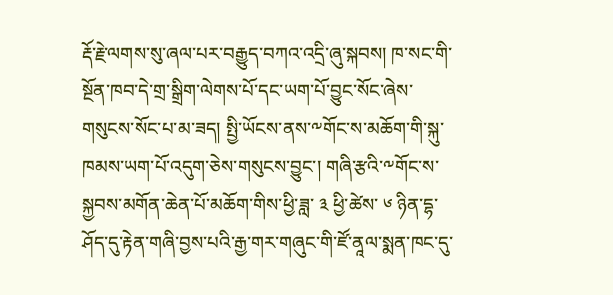རྡོ་རྗེ་ལགས་སུ་ཞལ་པར་བརྒྱུད་བཀའ་འདྲི་ཞུ་སྐབས། ཁ་སང་གི་སྔོན་ཁབ་དེ་གྲ་སྒྲིག་ལེགས་པོ་དང་ཡག་པོ་བྱུང་སོང་ཞེས་གསུངས་སོང་པ་མ་ཟད། སྤྱི་ཡོངས་ནས་༸གོང་ས་མཆོག་གི་སྐུ་ཁམས་ཡག་པོ་འདུག་ཅེས་གསུངས་བྱུང་། གཞི་རྩའི་༸གོང་ས་སྐྱབས་མགོན་ཆེན་པོ་མཆོག་གིས་ཕྱི་ཟླ་ ༣ ཕྱི་ཚེས་ ༦ ཉིན་དྷ་ཤོད་དུ་རྟེན་གཞི་བྱས་པའི་རྒྱ་གར་གཞུང་གི་ཛོ་ནཱལ་སྨན་ཁང་དུ་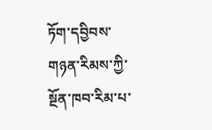ཏོག་དབྱིབས་གཉན་རིམས་ཀྱི་སྔོན་ཁབ་རིམ་པ་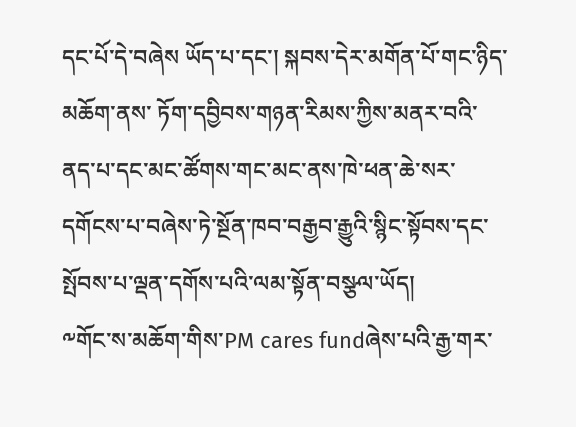དང་པོ་དེ་བཞེས ཡོད་པ་དང་། སྐབས་དེར་མགོན་པོ་གང་ཉིད་མཆོག་ནས་ ཏོག་དབྱིབས་གཉན་རིམས་ཀྱིས་མནར་བའི་ནད་པ་དང་མང་ཚོགས་གང་མང་ནས་ཁེ་ཕན་ཆེ་སར་དགོངས་པ་བཞེས་ཏེ་སྔོན་ཁབ་བརྒྱབ་རྒྱུའི་སྙིང་སྟོབས་དང་སྤོབས་པ་ལྡན་དགོས་པའི་ལམ་སྟོན་བསྩལ་ཡོད།
༸གོང་ས་མཆོག་གིས་PM cares fundཞེས་པའི་རྒྱ་གར་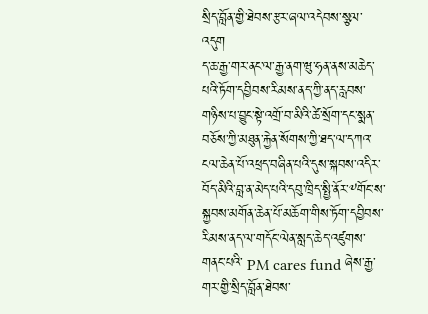སྲིད་བློན་གྱི་ཐེབས་རྩར་ཞལ་འདེབས་སྩལ་འདུག
ད་ཆ་རྒྱ་གར་ནང་ལ་རྒྱ་ནག་ཝུ་ཧན་ནས་མཆེད་པའི་ཏོག་དབྱིབས་རིམས་ནད་ཀྱི་ནད་རླབས་གཉིས་པ་བྱུང་སྟེ་འགྲོ་བ་མིའི་ཚེ་སྲོག་དང་སྨན་བཅོས་ཀྱི་མཐུན་རྐྱེན་སོགས་ཀྱི་ཐད་ལ་དཀའ་ངལ་ཆེན་པོ་འཕྲད་བཞིན་པའི་དུས་སྐབས་འདིར་བོད་མིའི་བླ་ན་མེད་པའི་དབུ་ཁྲིད་སྤྱི་ནོར་༸གོང་ས་སྐྱབས་མགོན་ཆེན་པོ་མཆོག་གིས་ཏོག་དབྱིབས་རིམས་ནད་ལ་གདོང་ལེན་སླད་ཆེད་འཛུགས་གནང་པའི་ PM cares fund ཞེས་རྒྱ་གར་གྱི་སྲིད་བློན་ཐེབས་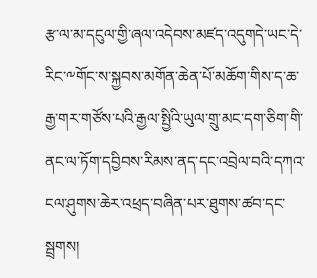རྩ་ལ་མ་དངུལ་གྱི་ཞལ་འདེབས་མཛད་འདུགདེ་ཡང་དེ་རིང་༸གོང་ས་སྐྱབས་མགོན་ཆེན་པོ་མཆོག་གིས་ད་ཆ་རྒྱ་གར་གཙོས་པའི་རྒྱལ་སྤྱིའི་ཡུལ་གྲུ་མང་དག་ཅིག་གི་ནང་ལ་ཏོག་དབྱིབས་རིམས་ནད་དང་འབྲེལ་བའི་དཀའ་ངལ་ཤུགས་ཆེར་འཕྲད་བཞིན་པར་ཐུགས་ཚབ་དང་སྦྲགས།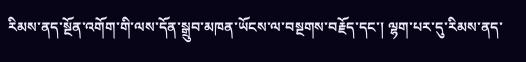རིམས་ནད་སྔོན་འགོག་གི་ལས་དོན་སྒྲུབ་མཁན་ཡོངས་ལ་བསྔགས་བརྗོད་དང་། ལྷག་པར་དུ་རིམས་ནད་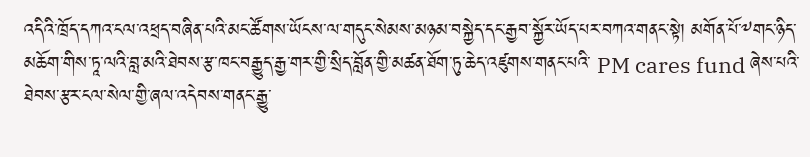འདིའི་ཁྲོད་དཀའ་ངལ་འཕྲད་བཞིན་པའི་མང་ཚོགས་ཡོངས་ལ་གདུང་སེམས་མཉམ་བསྐྱེད་དང་རྒྱབ་སྐྱོར་ཡོད་པར་བཀའ་གནང་སྟེ། མགོན་པོ་༸གང་ཉིད་མཆོག་གིས་ཏཱ་ལའི་བླ་མའི་ཐེབས་རྩ་ཁང་བརྒྱུད་རྒྱ་གར་གྱི་སྲིད་བློན་གྱི་མཚན་ཐོག་ཏུ་ཆེད་འཛུགས་གནང་པའི་ PM cares fund ཞེས་པའི་ཐེབས་རྩར་ངལ་སེལ་གྱི་ཞལ་འདེབས་གནང་རྒྱུ་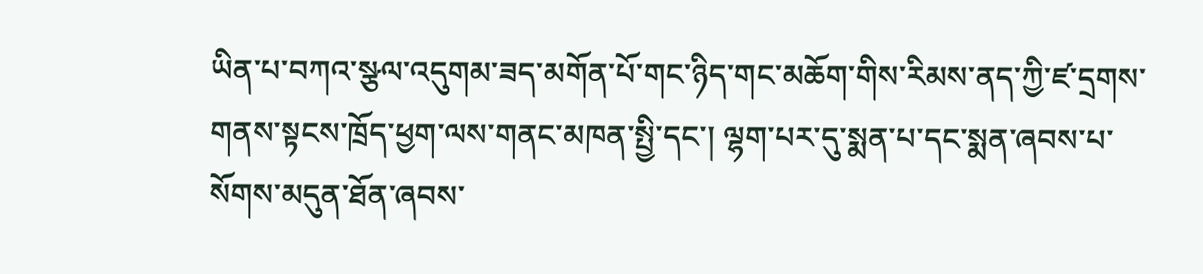ཡིན་པ་བཀའ་སྩལ་འདུགམ་ཟད་མགོན་པོ་གང་ཉིད་གང་མཆོག་གིས་རིམས་ནད་ཀྱི་ཛ་དྲགས་གནས་སྟངས་ཁྲོད་ཕྱག་ལས་གནང་མཁན་སྤྱི་དང་། ལྷག་པར་དུ་སྨན་པ་དང་སྨན་ཞབས་པ་སོགས་མདུན་ཐོན་ཞབས་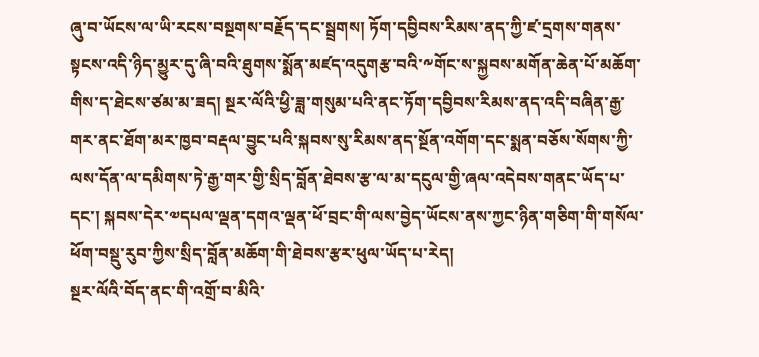ཞུ་བ་ཡོངས་ལ་ཡི་རངས་བསྔགས་བརྗོད་དང་སྦྲགས། ཏོག་དབྱིབས་རིམས་ནད་ཀྱི་ཛ་དྲགས་གནས་སྟངས་འདི་ཉིད་མྱུར་དུ་ཞི་བའི་ཐུགས་སྨོན་མཛད་འདུགརྩ་བའི་༸གོང་ས་སྐྱབས་མགོན་ཆེན་པོ་མཆོག་གིས་ད་ཐེངས་ཙམ་མ་ཟད། སྔར་ལོའི་ཕྱི་ཟླ་གསུམ་པའི་ནང་ཏོག་དབྱིབས་རིམས་ནད་འདི་བཞིན་རྒྱ་གར་ནང་ཐོག་མར་ཁྱབ་བརྡལ་བྱུང་པའི་སྐབས་སུ་རིམས་ནད་སྔོན་འགོག་དང་སྨན་བཅོས་སོགས་ཀྱི་ལས་དོན་ལ་དམིགས་ཏེ་རྒྱ་གར་གྱི་སྲིད་བློན་ཐེབས་རྩ་ལ་མ་དངུལ་གྱི་ཞལ་འདེབས་གནང་ཡོད་པ་དང་། སྐབས་དེར་༧དཔལ་ལྡན་དགའ་ལྡན་ཕོ་བྲང་གི་ལས་བྱེད་ཡོངས་ནས་ཀྱང་ཉིན་གཅིག་གི་གསོལ་ཕོག་བསྡུ་རུབ་ཀྱིས་སྲིད་བློན་མཆོག་གི་ཐེབས་རྩར་ཕུལ་ཡོད་པ་རེད།
སྔར་ལོའི་བོད་ནང་གི་འགྲོ་བ་མིའི་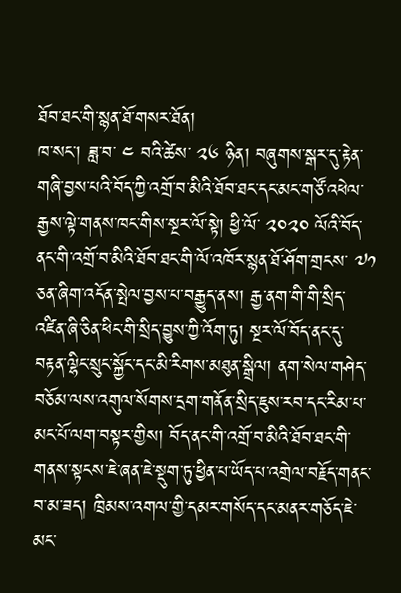ཐོབ་ཐང་གི་སྙན་ཐོ་གསར་ཐོན།
ཁ་སང་། ཟླ་བ་ ༤ བའི་ཚེས་ ༢༦ ཉིན། བཞུགས་སྒར་དུ་རྟེན་གཞི་བྱས་པའི་བོད་ཀྱི་འགྲོ་བ་མིའི་ཐོབ་ཐང་དང་མང་གཙོ་འཕེལ་རྒྱས་ལྟེ་གནས་ཁང་གིས་སྔར་ལོ་སྟེ། ཕྱི་ལོ་ ༢༠༢༠ ལོའི་བོད་ནང་གི་འགྲོ་བ་མིའི་ཐོབ་ཐང་གི་ལོ་འཁོར་སྙན་ཐོ་ཤོག་གྲངས་ ༧༡ ཅན་ཞིག་འདོན་སྤེལ་བྱས་པ་བརྒྱུད་ནས། རྒྱ་ནག་གི་གི་སྲིད་འཛིན་ཞི་ཅིན་ཕིང་གི་སྲིད་བྱུས་ཀྱི་འོག་ཏུ། སྔར་ལོ་བོད་ནང་དུ་བརྟན་ལྷིང་སྲུང་སྐྱོང་དང་མི་རིགས་མཐུན་སྒྲིལ། ནག་སེལ་གཤེད་བཅོམ་ལས་འགུལ་སོགས་དྲག་གནོན་སྲིད་ཇུས་རབ་དང་རིམ་པ་མང་པོ་ལག་བསྟར་གྱིས། བོད་ནང་གི་འགྲོ་བ་མིའི་ཐོབ་ཐང་གི་གནས་སྟངས་ཇེ་ཞན་ཇེ་སྡུག་ཏུ་ཕྱིན་པ་ཡོད་པ་འགྲེལ་བརྗོད་གནང་བ་མ་ཟད། ཁྲིམས་འགལ་གྱི་དམར་གསོད་དང་མནར་གཅོད་ཇེ་མང་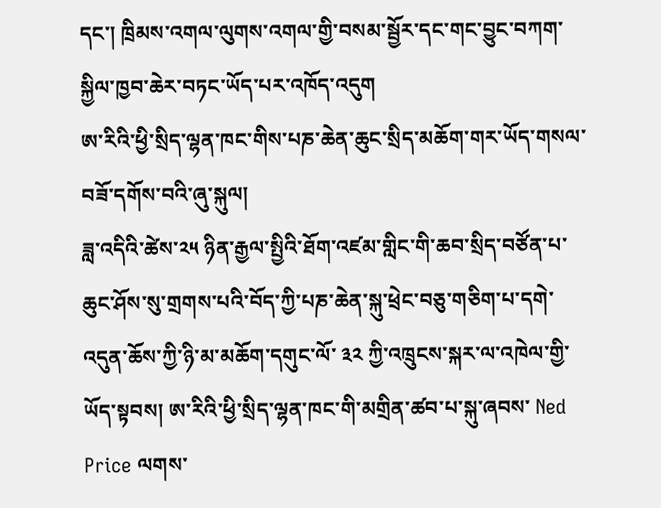དང་། ཁྲིམས་འགལ་ལུགས་འགལ་གྱི་བསམ་སྦྱོར་དང་གང་བྱུང་བཀག་སྐྱིལ་ཁྱབ་ཆེར་བཏང་ཡོད་པར་འཁོད་འདུག
ཨ་རིའི་ཕྱི་སྲིད་ལྷན་ཁང་གིས་པཎ་ཆེན་ཆུང་སྲིད་མཆོག་གར་ཡོད་གསལ་བཟོ་དགོས་བའི་ཞུ་སྐུལ།
ཟླ་འདིའི་ཚེས་༢༥ ཉིན་རྒྱལ་སྤྱིའི་ཐོག་འཛམ་གླིང་གི་ཆབ་སྲིད་བཙོན་པ་ཆུང་ཤོས་སུ་གྲགས་པའི་བོད་ཀྱི་པཎ་ཆེན་སྐུ་ཕྲེང་བཅུ་གཅིག་པ་དགེ་འདུན་ཆོས་ཀྱི་ཉི་མ་མཆོག་དགུང་ལོ་ ༣༢ ཀྱི་འཁྲུངས་སྐར་ལ་འཁེལ་གྱི་ཡོད་སྟབས། ཨ་རིའི་ཕྱི་སྲིད་ལྷན་ཁང་གི་མགྲིན་ཚབ་པ་སྐུ་ཞབས་ Ned Price ལགས་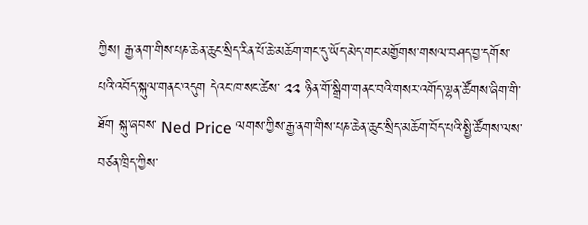ཀྱིས། རྒྱ་ནག་གིས་པཎ་ཆེན་ཆུང་སྲིད་རིན་པོ་ཆེ་མཆོག་གང་དུ་ཡོད་མེད་གང་མགྱོགས་གསལ་བཤད་བྱ་དགོས་པའི་འབོད་སྐུལ་གནང་འདུག དེའང་ཁ་སང་ཚེས་ ༢༢ ཉིན་གོ་སྒྲིག་གནང་བའི་གསར་འགོད་ལྷན་ཚོགས་ཞིག་གི་ཐོག སྐུ་ཞབས་ Ned Price ལགས་ཀྱིས་རྒྱ་ནག་གིས་པཎ་ཆེན་ཆུང་སྲིད་མཆོག་བོད་པའི་སྤྱི་ཚོགས་ལས་བཙན་ཁྲིད་ཀྱིས་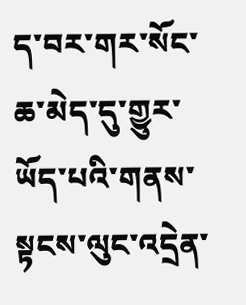ད་བར་གར་སོང་ཆ་མེད་དུ་གྱུར་ཡོད་པའི་གནས་སྟངས་ལུང་འདྲེན་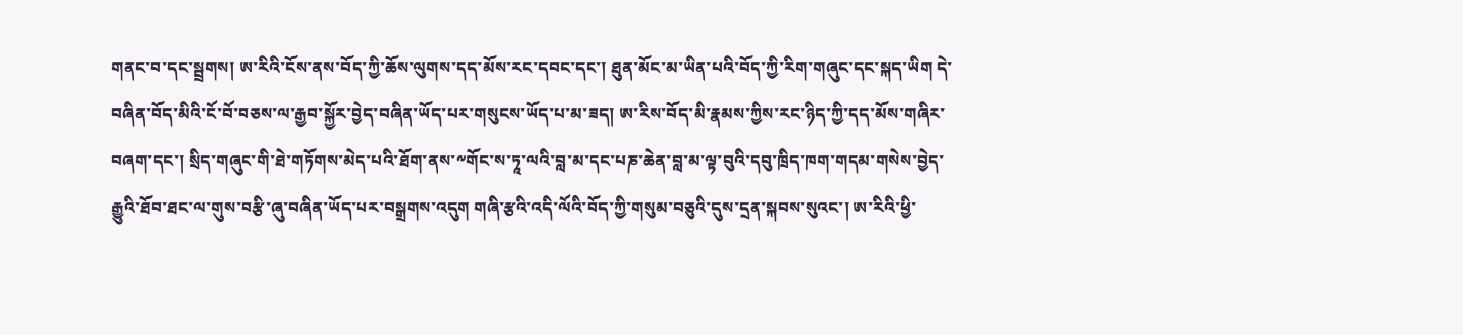གནང་བ་དང་སྦྲགས། ཨ་རིའི་ངོས་ནས་བོད་ཀྱི་ཆོས་ལུགས་དད་མོས་རང་དབང་དང་། ཐུན་མོང་མ་ཡིན་པའི་བོད་ཀྱི་རིག་གཞུང་དང་སྐད་ཡིག དེ་བཞིན་བོད་མིའི་ངོ་བོ་བཅས་ལ་རྒྱབ་སྐྱོར་བྱེད་བཞིན་ཡོད་པར་གསུངས་ཡོད་པ་མ་ཟད། ཨ་རིས་བོད་མི་རྣམས་ཀྱིས་རང་ཉིད་ཀྱི་དད་མོས་གཞིར་བཞག་དང་། སྲིད་གཞུང་གི་ཐེ་གཏོགས་མེད་པའི་ཐོག་ནས་༸གོང་ས་ཏཱ་ལའི་བླ་མ་དང་པཎ་ཆེན་བླ་མ་ལྟ་བུའི་དབུ་ཁྲིད་ཁག་གདམ་གསེས་བྱེད་རྒྱུའི་ཐོབ་ཐང་ལ་གུས་བརྩི་ཞུ་བཞིན་ཡོད་པར་བསྒྲགས་འདུག གཞི་རྩའི་འདི་ལོའི་བོད་ཀྱི་གསུམ་བཅུའི་དུས་དྲན་སྐབས་སུའང་། ཨ་རིའི་ཕྱི་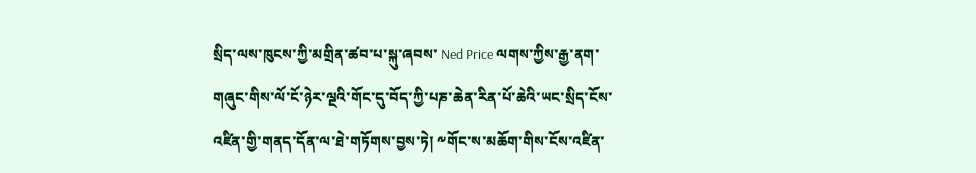སྲིད་ལས་ཁུངས་ཀྱི་མགྲིན་ཚབ་པ་སྐུ་ཞབས་ Ned Price ལགས་ཀྱིས་རྒྱ་ནག་གཞུང་གིས་ལོ་ངོ་ཉེར་ལྔའི་གོང་དུ་བོད་ཀྱི་པཎ་ཆེན་རིན་པོ་ཆེའི་ཡང་སྲིད་ངོས་འཛིན་གྱི་གནད་དོན་ལ་ཐེ་གཏོགས་བྱས་ཏེ། ༸གོང་ས་མཆོག་གིས་ངོས་འཛིན་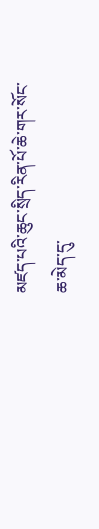མཛད་པའི་ཆུང་སྲིད་རིན་པོ་ཆེ་གར་སོང་ཆ་མེད་དུ་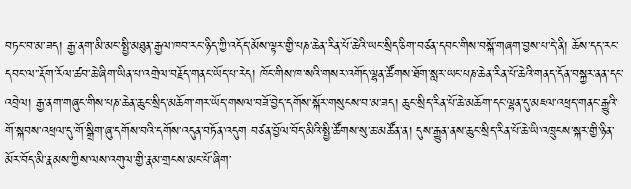བཏང་བ་མ་ཟད། རྒྱ་ནག་མི་མང་སྤྱི་མཐུན་རྒྱལ་ཁབ་རང་ཉིད་ཀྱི་འདོད་མོས་ལྟར་གྱི་པཎ་ཆེན་རིན་པོ་ཆེའི་ཡང་སྲིད་ཅིག་བཙན་དབང་གིས་བསྐོ་གཞག་བྱས་པ་དེ་ནི། ཆོས་དད་རང་དབང་ལ་་རྡོག་རོལ་ཚབ་ཆེ་ཞིག་ཡིན་པ་འགྲེལ་བརྗོད་གནང་ཡོད་པ་རེད། ཁོང་གིས་ཁ་སའི་གསར་འགོད་ལྷན་ཚོགས་ཐོག་སླར་ཡང་པཎ་ཆེན་རིན་པོ་ཆེའི་གནད་དོན་བསྐྱར་ནན་དང་འབྲེལ། རྒྱ་ནག་གཞུང་གིས་པཎ་ཆེན་ཆུང་སྲིད་མཆོག་གར་ཡོད་གསལ་བཟོ་བྱེད་དགོས་སྐོར་གསུངས་བ་མ་ཟད། ཆུང་སྲིད་རིན་པོ་ཆེ་མཆོག་དང་ལྷན་དུ་མཇལ་འཕྲད་གནང་རྒྱུའི་གོ་སྐབས་འཕྲལ་དུ་གོ་སྒྲིག་ཞུ་དགོས་བའི་དགོས་འདུན་བཏོན་འདུག བཙན་བྱོལ་བོད་མིའི་སྤྱི་ཚོགས་སུ་ཆ་མཚོན་ན། དུས་རྒྱུན་ནས་ཆུང་སྲིད་རིན་པོ་ཆེ་ཡི་འཁྲུངས་སྐར་གྱི་ཉིན་མོར་བོད་མི་རྣམས་ཀྱིས་ལས་འགུལ་གྱི་རྣམ་གྲངས་མང་པོ་ཞིག་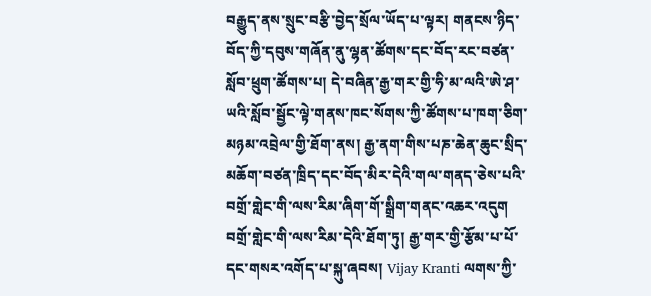བརྒྱུད་ནས་སྲུང་བརྩི་བྱེད་སྲོལ་ཡོད་པ་ལྟར། གནངས་ཉིད་བོད་ཀྱི་དབུས་གཞོན་ནུ་ལྷན་ཚོགས་དང་བོད་རང་བཙན་སློབ་ཕྲུག་ཚོགས་པ། དེ་བཞིན་རྒྱ་གར་གྱི་ཧི་མ་ལའི་ཨེ་ཤ་ཡའི་སློབ་སྦྱོང་ལྟེ་གནས་ཁང་སོགས་ཀྱི་ཚོགས་པ་ཁག་ཅིག་མཉམ་འབྲེལ་གྱི་ཐོག་ནས། རྒྱ་ནག་གིས་པཎ་ཆེན་ཆུང་སྲིད་མཆོག་བཙན་ཁྲིད་དང་བོད་མིར་དེའི་གལ་གནད་ཅེས་པའི་བགྲོ་གླེང་གི་ལས་རིམ་ཞིག་གོ་སྒྲིག་གནང་འཆར་འདུག བགྲོ་གླེང་གི་ལས་རིམ་དེའི་ཐོག་ཏུ། རྒྱ་གར་གྱི་རྩོམ་པ་པོ་དང་གསར་འགོད་པ་སྐུ་ཞབས། Vijay Kranti ལགས་ཀྱི་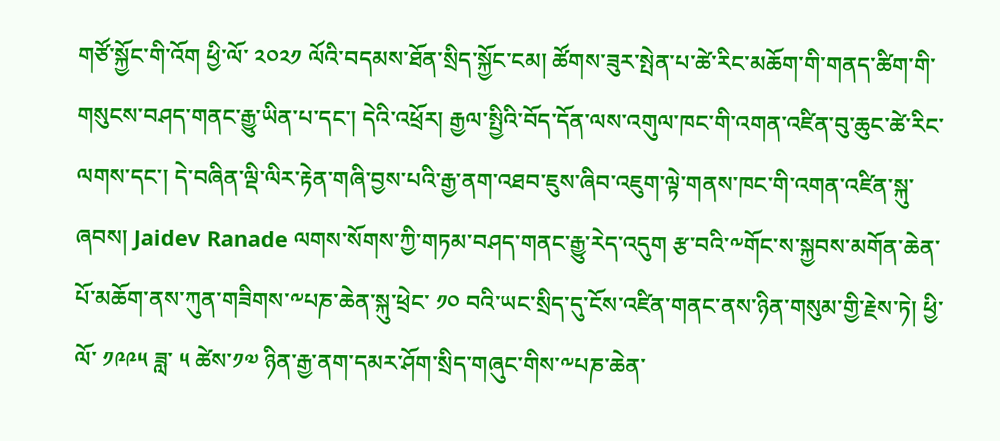གཙོ་སྐྱོང་གི་འོག ཕྱི་ལོ་ ༢༠༢༡ ལོའི་བདམས་ཐོན་སྲིད་སྐྱོང་ངམ། ཚོགས་ཟུར་སྤེན་པ་ཚེ་རིང་མཆོག་གི་གནད་ཚིག་གི་གསུངས་བཤད་གནང་རྒྱུ་ཡིན་པ་དང་། དེའི་འཕྲོར། རྒྱལ་སྤྱིའི་བོད་དོན་ལས་འགུལ་ཁང་གི་འགན་འཛིན་བུ་ཆུང་ཚེ་རིང་ལགས་དང་། དེ་བཞིན་ལྡི་ལིར་རྟེན་གཞི་བྱས་པའི་རྒྱ་ནག་འཐབ་ཇུས་ཞིབ་འཇུག་ལྟེ་གནས་ཁང་གི་འགན་འཛིན་སྐུ་ཞབས། Jaidev Ranade ལགས་སོགས་ཀྱི་གཏམ་བཤད་གནང་རྒྱུ་རེད་འདུག རྩ་བའི་༸གོང་ས་སྐྱབས་མགོན་ཆེན་པོ་མཆོག་ནས་ཀུན་གཟིགས་༸པཎ་ཆེན་སྐུ་ཕྲེང་ ༡༠ བའི་ཡང་སྲིད་དུ་ངོས་འཛིན་གནང་ནས་ཉིན་གསུམ་གྱི་རྗེས་ཏེ། ཕྱི་ལོ་ ༡༩༩༥ ཟླ་ ༥ ཚེས་༡༧ ཉིན་རྒྱ་ནག་དམར་ཤོག་སྲིད་གཞུང་གིས་༸པཎ་ཆེན་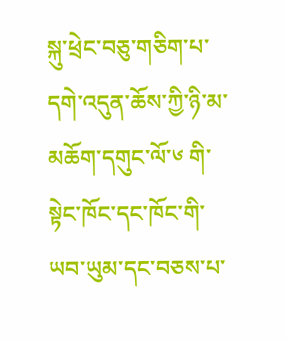སྐུ་ཕྲེང་བཅུ་གཅིག་པ་དགེ་འདུན་ཆོས་ཀྱི་ཉི་མ་མཆོག་དགུང་ལོ་༦ གི་སྟེང་ཁོང་དང་ཁོང་གི་ཡབ་ཡུམ་དང་བཅས་པ་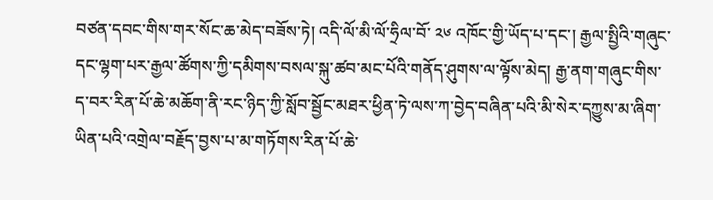བཙན་དབང་གིས་གར་སོང་ཆ་མེད་བཟོས་ཏེ། འདི་ལོ་མི་ལོ་ཧྲིལ་བོ་ ༢༦ འཁོང་གྱི་ཡོད་པ་དང་། རྒྱལ་སྤྱིའི་གཞུང་དང་ལྷག་པར་རྒྱལ་ཚོགས་ཀྱི་དམིགས་བསལ་སྐུ་ཚབ་མང་པོའི་གནོད་ཤུགས་ལ་ལྟོས་མེད། རྒྱ་ནག་གཞུང་གིས་ད་བར་རིན་པོ་ཆེ་མཆོག་ནི་རང་ཉིད་ཀྱི་སློབ་སྦྱོང་མཐར་ཕྱིན་ཏེ་ལས་ཀ་བྱེད་བཞིན་པའི་མི་སེར་དཀྱུས་མ་ཞིག་ཡིན་པའི་འགྲེལ་བརྗོད་བྱས་པ་མ་གཏོགས་རིན་པོ་ཆེ་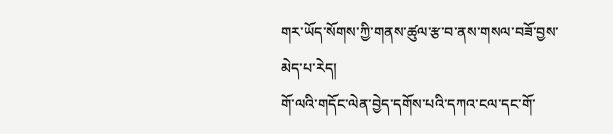གར་ཡོད་སོགས་ཀྱི་གནས་ཚུལ་རྩ་བ་ནས་གསལ་བཟོ་བྱས་མེད་པ་རེད།
གོ་ལའི་གདོང་ལེན་བྱེད་དགོས་པའི་དཀའ་ངལ་དང་གོ་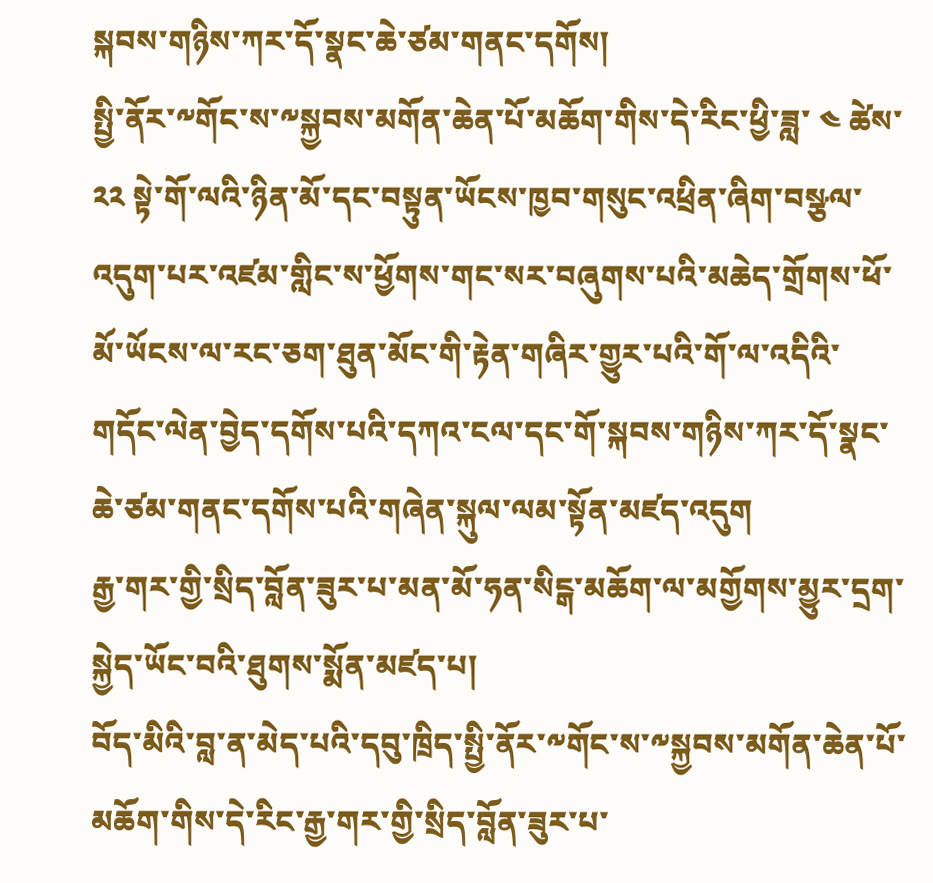སྐབས་གཉིས་ཀར་དོ་སྣང་ཆེ་ཙམ་གནང་དགོས།
སྤྱི་ནོར་༸གོང་ས་༸སྐྱབས་མགོན་ཆེན་པོ་མཆོག་གིས་དེ་རིང་ཕྱི་ཟླ་ ༤ ཚེས་ ༢༢ སྟེ་གོ་ལའི་ཉིན་མོ་དང་བསྟུན་ཡོངས་ཁྱབ་གསུང་འཕྲིན་ཞིག་བསྩལ་འདུག་པར་འཛམ་གླིང་ས་ཕྱོགས་གང་སར་བཞུགས་པའི་མཆེད་གྲོགས་ཕོ་མོ་ཡོངས་ལ་རང་ཅག་ཐུན་མོང་གི་རྟེན་གཞིར་གྱུར་པའི་གོ་ལ་འདིའི་གདོང་ལེན་བྱེད་དགོས་པའི་དཀའ་ངལ་དང་གོ་སྐབས་གཉིས་ཀར་དོ་སྣང་ཆེ་ཙམ་གནང་དགོས་པའི་གཞེན་སྐུལ་ལམ་སྟོན་མཛད་འདུག
རྒྱ་གར་གྱི་སྲིད་བློན་ཟུར་པ་མན་མོ་ཧན་སིངྒ་མཆོག་ལ་མགྱོགས་མྱུར་དྲག་སྐྱེད་ཡོང་བའི་ཐུགས་སྨོན་མཛད་པ།
བོད་མིའི་བླ་ན་མེད་པའི་དབུ་ཁྲིད་སྤྱི་ནོར་༸གོང་ས་༸སྐྱབས་མགོན་ཆེན་པོ་མཆོག་གིས་དེ་རིང་རྒྱ་གར་གྱི་སྲིད་བློན་ཟུར་པ་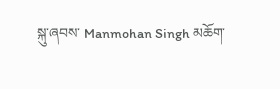སྐུ་ཞབས་ Manmohan Singh མཆོག་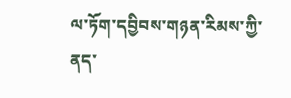ལ་ཏོག་དབྱིབས་གཉན་རིམས་ཀྱི་ནད་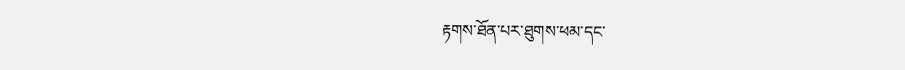རྟགས་ཐོན་པར་ཐུགས་ཕམ་དང་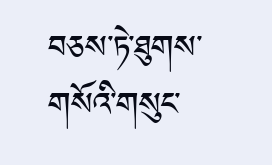བཅས་ཏེ་ཐུགས་གསོའི་གསུང་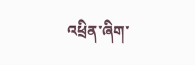འཕྲིན་ཞིག་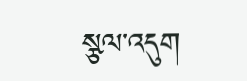སྩལ་འདུག